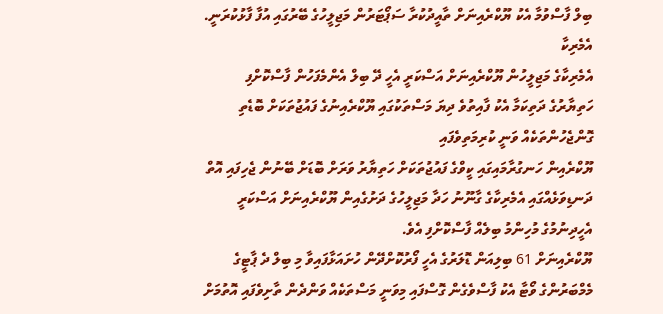ބިލް ފާސްވުމާ އެކު ޔޫކްރެއިނަށް ތާއީދުކުރާ ސަޕޯޓަރުން މަޖިލީހުގެ ބޭރުގައި އުފާ ފާޅުކުރަނީ.
އެމެރިކާ
އެމެރިކާގެ މަޖިލީހުން ޔޫކްރެއިނަށް އަސްކަރީ އެހީ ދޭ ބިލް އެންމެފަހުން ފާސްކޮށްފި
ހަތިޔާރުގެ ދަތިކަމާ އެކު ފާއިތުވެ ދިޔަ މަސްތަކުގައި ޔޫކްރެއިނުގެ ފައުޖުތަކަށް ބޮޑެތި ގޮންޖެހުންތަކެއް ވަނީ ކުރިމަތިވެފައި
ޔޫކްރެއިން ހަނގުރާމައިގައި ކީވްގެ ފައުޖުތަކަށް ހަތިޔާރު ވަރަށް ބޮޑަށް ބޭނުން ޖެހިފައި އޮތް ދަނޑިވަޅެއްގައި އެމެރިކާގެ ގާނޫނު ހަދާ މަޖިލީހުގެ ދަށުގެއިން ޔޫކްރެއިނަށް އަސްކަރީ އެހީދިނުމުގެ މުހިންމު ބިލެއް ފާސްކޮށްފި އެވެ.
ޔޫކްރެއިނަށް 61 ބިލިއަން ޑޮލަރުގެ އެހީ ފޯރުކޮށްދޭން ހުށައަޅާފައިވާ މި ބިލް ދެ ޕާޓީގެ މެމްބަރުންގެ ވޯޓާ އެކު ފާސްވެގެން ގޮސްފައި މިވަނީ މަސްތަކެއް ވަންދެން ތާށިވެފައި އޮތުމަށް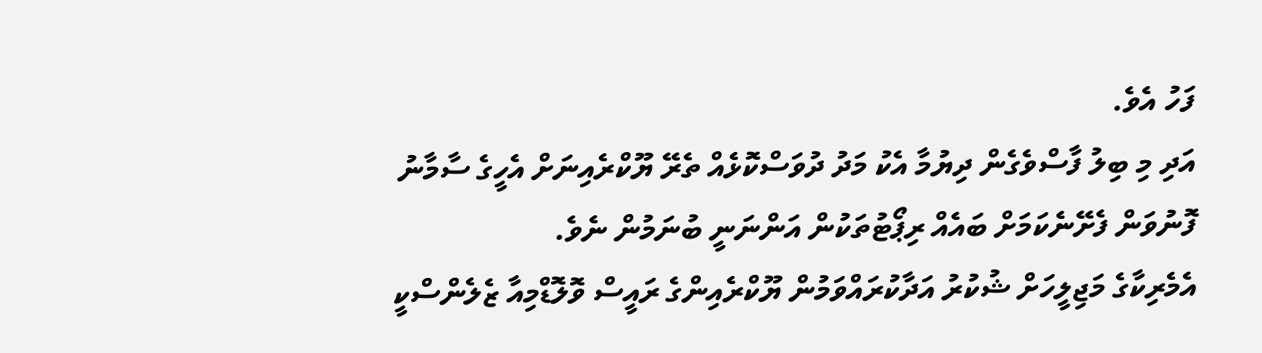ފަހު އެވެ.
އަދި މި ބިލު ފާސްވެގެން ދިޔުމާ އެކު މަދު ދުވަސްކޮޅެއް ތެރޭ ޔޫކްރެއިނަށް އެހީގެ ސާމާނު ފޮނުވަން ފެށޭނެކަމަށް ބައެއް ރިޕޯޓުތަކުން އަންނަނީ ބުނަމުން ނެވެ.
އެމެރިކާގެ މަޖިލީހަށް ޝުކުރު އަދާކުރައްވަމުން ޔޫކްރެއިންގެ ރައީސް ވޮލޮޑްމިއާ ޒެލެންސްކީ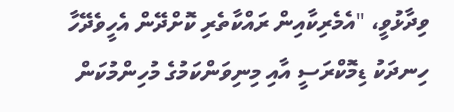ވިދާޅުވީ، "އެމެރިކާއިން ރައްކާތެރި ކޮށްދޭން އެހީވެދޭހާ ހިނދަކު ޑިމޮކްރަސީ އާއި މިނިވަންކަމުގެ މުހިންމުކަން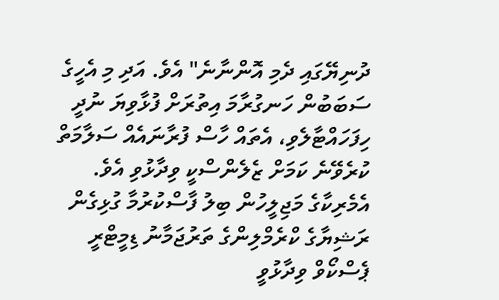ދުނިޔޭގައި ދެމި އޮންނާނެ" އެވެ. އަދި މި އެހީގެ ސަބަބުން ހަނގުރާމަ އިތުރަށް ފުޅާވިޔަ ނުދީ ހިފަހައްޓާލެވި، އެތައް ހާސް ފުރާނައެއް ސަލާމަތް ކުރެވޭނެ ކަމަށް ޒެލެންސްކީ ވިދާޅުވި އެވެ.
އެމެރިކާގެ މަޖިލީހުން ބިލު ފާސްކުރުމާ ގުޅިގެން ރަޝިޔާގެ ކްރެމްލިންގެ ތަރުޖަމާނު ޑިމީޓްރީ ޕެސްކޯވް ވިދާޅުވީ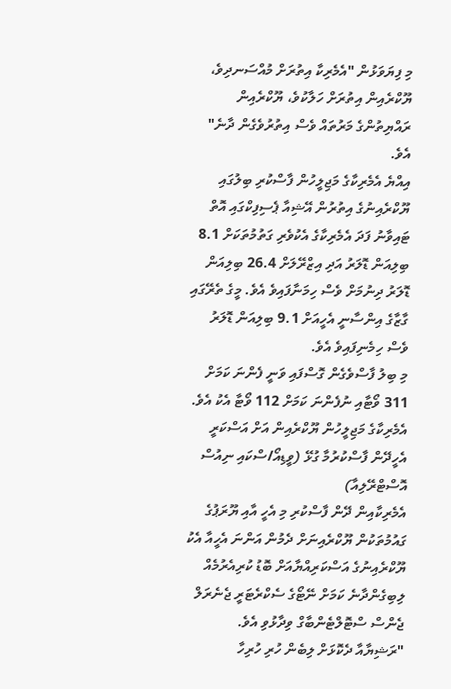މި ފިޔަވަޅުން "އެމެރިކާ އިތުރަށް މުއްސަނދިވެ، ޔޫކްރެއިން އިތުރަށް ހަލާކުވެ، ޔޫކްރެއިން ރައްޔިތުންގެ މަރުތައް ވެސް އިތުރުވެގެން ދާނެ" އެވެ.
އިއްޔެ އެމެރިކާގެ މަޖިލީހުން ފާސްކުރި ބިލުގައި ޔޫކްރެއިނުގެ އިތުރުން އޭޝިއާ ޕެސިފިކްގައި އޮތް ޓައިވާނު ފަދަ އެމެރިކާގެ އެކުވެރި ގަތުމުތަކަށް 8.1 ބިލިއަން ޑޮލަރު އަދި އިޒްރޭލަށް 26.4 ބިލިއަން ޑޮލަރު ދިނުމަށް ވެސް ހިމަނާފައިވެ އެވެ. މީގެ ތެރޭގައި ގާޒާގެ އިންސާނީ އެހީއަށް 9.1 ބިލިއަން ޑޮލަރު ވެސް ހިމެނިފައިވެ އެވެ.
މި ބިލު ފާސްވެގެން ގޮސްފައި ވަނީ ފެންނަ ކަމަށް 311 ވޯޓާއި ނުފެންނަ ކަމަށް 112 ވޯޓާ އެކު އެވެ.
އެމެރިކާގެ މަޖިލީހުން ޔޫކްރެއިން އަށް އަސްކަރީ އެހީދޭން ފާސްކުރުމާ ގުޅޭ (ވީޑިއޯ/ސްކައި ނިއުސް އޮސްޓްރޭލިއާ)
އެމެރިކާއިން ދޭން ފާސްކުރި މި އެހީ އާއި ޔޫރަޕުގެ ގައުމުތަކުން ޔޫކްރެއިނަށް ދެމުން އަންނަ އެހީއާ އެކު ޔޫކްރެއިނުގެ އަސްކަރިއްޔާއަށް ބޮޑު ކުރިއެރުމެއް ލިބިގެންދާނެ ކަމަށް ނޭޓޯގެ ސެކްރެޓަރީ ޖެނެރަލް ޖެންސް ސްޓޮލްޓެންބާގް ވިދާޅުވި އެވެ.
"ރަޝިޔާއާ ދެކޮޅަށް ލިބެން ހުރި ހުރިހާ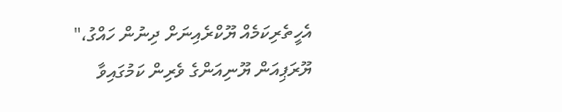އެހީތެރިކަމެއް ޔޫކްރެއިނަށް ދިނުން ހައްގު،" ޔޫރަޕިއަން ޔޫނިއަންގެ ވެރިން ކަމުގައިވާ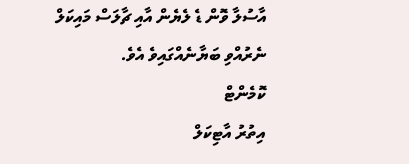އާސުލާ ވޮން ޑެ ލެޔެން އާއި ޗާލަސް މައިކަލް ނެރުއްވި ބަޔާނެއްގައިވެ އެވެ.
ކޮމެންޓް
އިތުރު އާޓިކަލް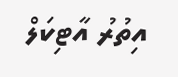އިތުރު އާޓިކަލް